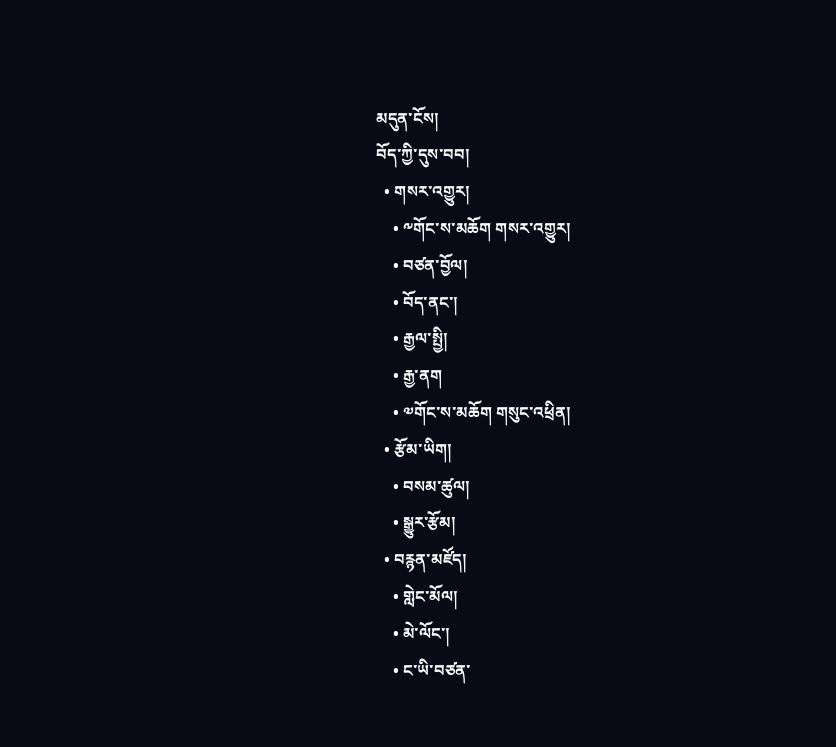མདུན་ངོས།
བོད་ཀྱི་དུས་བབ།
  • གསར་འགྱུར།
    • ༸གོང་ས་མཆོག གསར་འགྱུར།
    • བཙན་བྱོལ།
    • བོད་ནང་།
    • རྒྱལ་སྤྱི།
    • རྒྱ་ནག
    • ༧གོང་ས་མཆོག གསུང་འཕྲིན།
  • རྩོམ་ཡིག།
    • བསམ་ཚུལ།
    • སྒྱུར་རྩོམ།
  • བརྙན་མཛོད།
    • གླེང་མོལ།
    • མེ་ལོང་།
    • ང་ཡི་བཙན་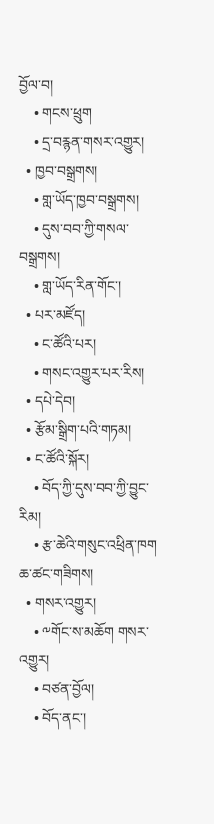བྱོལ་བ།
    • གངས་ཕྲུག
    • དྲ་བརྙན་གསར་འགྱུར།
  • ཁྱབ་བསྒྲགས།
    • གླ་ཡོད་ཁྱབ་བསྒྲགས།
    • དུས་བབ་ཀྱི་གསལ་བསྒྲགས།
    • གླ་ཡོད་རིན་གོང་།
  • པར་མཛོད།
    • ང་ཚོའི་པར།
    • གསང་འགྱུར་པར་རིས།
  • དཔེ་དེབ།
  • རྩོམ་སྒྲིག་པའི་གཏམ།
  • ང་ཚོའི་སྐོར།
    • བོད་ཀྱི་དུས་བབ་ཀྱི་བྱུང་རིམ།
    • རྩ་ཆེའི་གསུང་འཕྲིན་ཁག
ཆ་ཚང་གཟིགས།
  • གསར་འགྱུར།
    • ༸གོང་ས་མཆོག གསར་འགྱུར།
    • བཙན་བྱོལ།
    • བོད་ནང་།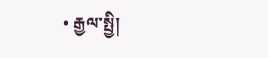• རྒྱལ་སྤྱི།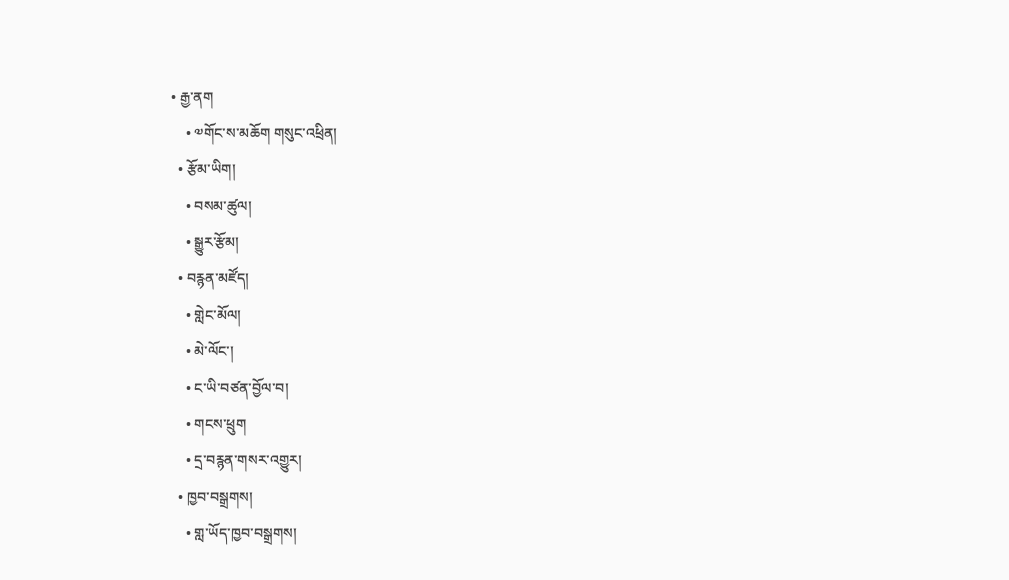• རྒྱ་ནག
    • ༧གོང་ས་མཆོག གསུང་འཕྲིན།
  • རྩོམ་ཡིག།
    • བསམ་ཚུལ།
    • སྒྱུར་རྩོམ།
  • བརྙན་མཛོད།
    • གླེང་མོལ།
    • མེ་ལོང་།
    • ང་ཡི་བཙན་བྱོལ་བ།
    • གངས་ཕྲུག
    • དྲ་བརྙན་གསར་འགྱུར།
  • ཁྱབ་བསྒྲགས།
    • གླ་ཡོད་ཁྱབ་བསྒྲགས།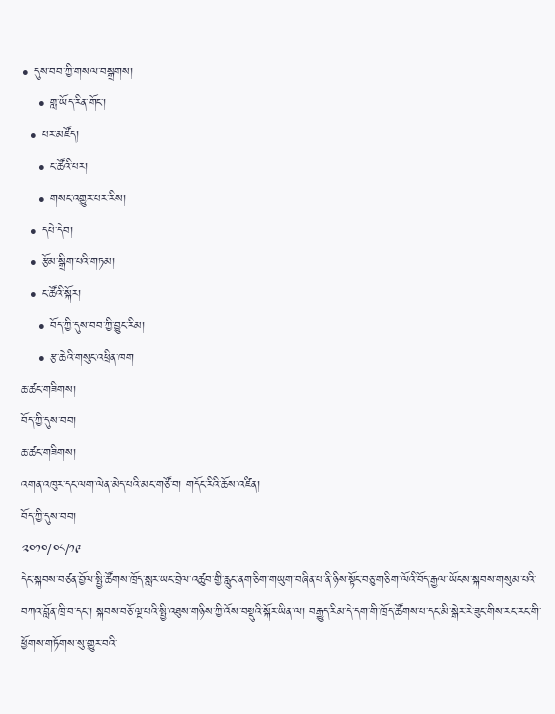• དུས་བབ་ཀྱི་གསལ་བསྒྲགས།
    • གླ་ཡོད་རིན་གོང་།
  • པར་མཛོད།
    • ང་ཚོའི་པར།
    • གསང་འགྱུར་པར་རིས།
  • དཔེ་དེབ།
  • རྩོམ་སྒྲིག་པའི་གཏམ།
  • ང་ཚོའི་སྐོར།
    • བོད་ཀྱི་དུས་བབ་ཀྱི་བྱུང་རིམ།
    • རྩ་ཆེའི་གསུང་འཕྲིན་ཁག
ཆ་ཚང་གཟིགས།
བོད་ཀྱི་དུས་བབ།
ཆ་ཚང་གཟིགས།
འགན་འཁུར་དང་ལག་ལེན་མེད་པའི་མང་གཙོ་བ། གདོང་རིའི་ཆོས་འཛིན།
བོད་ཀྱི་དུས་བབ།
༢༠༡༠/༠༨/༡༩
དེང་སྐབས་བཙན་བྱོལ་སྤྱི་ཚོགས་ཁྲོད་སླར་ཡང་བྲེལ་འཚུབ་གྱི་རླུང་ནག་ཅིག་གཡུག་བཞིན་པ་ནི་ཉིས་སྟོང་བཅུ་གཅིག་ལོའི་བོད་རྒྱལ་ཡོངས་སྐབས་གསུམ་པའི་བཀའ་བློན་ཁྲི་བ་དང་། སྐབས་བཅོ་ལྔ་པའི་སྤྱི་འཐུས་གཉིས་ཀྱི་འོས་བསྡུའི་སྐོར་ཡིན་ལ། བརྒྱུད་རིམ་དེ་དག་གི་ཁྲོད་ཚོགས་པ་དང་མི་སྒེར་རེ་ཟུང་གིས་རང་རང་གི་ཕྱོགས་གཏོགས་སུ་གྱུར་བའི་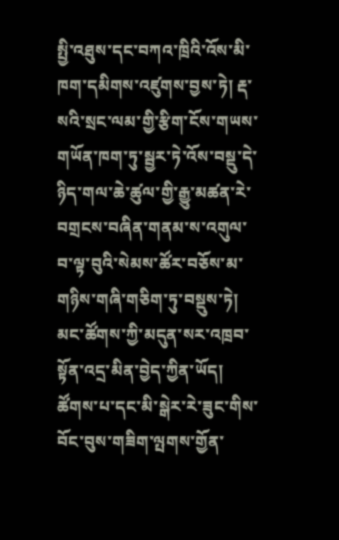སྤྱི་འཐུས་དང་བཀའ་ཁྲིའི་འོས་མི་ཁག་དམིགས་འཛུགས་བྱས་ཏེ། རྡ་སའི་སྲང་ལམ་གྱི་རྩིག་ངོས་གཡས་གཡོན་ཁག་ཏུ་སྦྱར་ཏེ་འོས་བསྡུ་དེ་ཉིད་གལ་ཆེ་ཚུལ་གྱི་རྒྱུ་མཚན་རེ་བགྲངས་བཞིན་གནམ་ས་འགུལ་བ་ལྟ་བུའི་སེམས་ཚོར་བཅོས་མ་གཉིས་གཞི་གཅིག་ཏུ་བསྡུས་ཏེ། མང་ཚོགས་ཀྱི་མདུན་སར་འཁྲབ་སྟོན་འདྲ་མིན་བྱེད་ཀྱིན་ཡོད།
ཚོགས་པ་དང་མི་སྒེར་རེ་ཟུང་གིས་བོང་བུས་གཟིག་ལྤགས་གྱོན་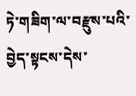ཏེ་གཟིག་ལ་བརྫུས་པའི་བྱེད་སྟངས་དེས་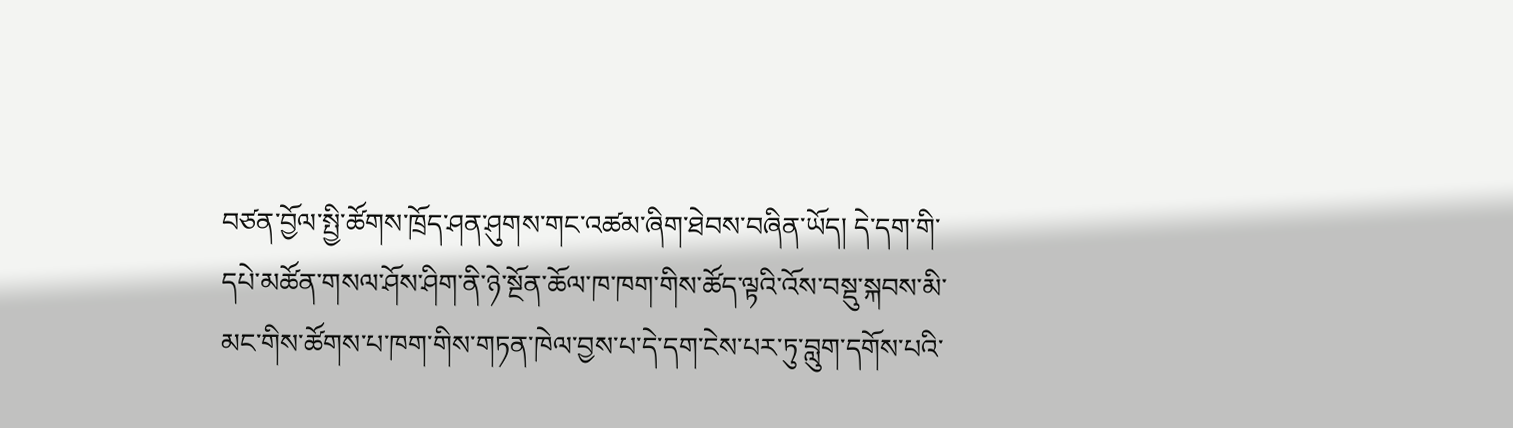བཙན་བྱོལ་སྤྱི་ཚོགས་ཁྲོད་ཤན་ཤུགས་གང་འཚམ་ཞིག་ཐེབས་བཞིན་ཡོད། དེ་དག་གི་དཔེ་མཚོན་གསལ་ཤོས་ཤིག་ནི་ཉེ་སྔོན་ཆོལ་ཁ་ཁག་གིས་ཚོད་ལྟའི་འོས་བསྡུ་སྐབས་མི་མང་གིས་ཚོགས་པ་ཁག་གིས་གཏན་ཁེལ་བྱས་པ་དེ་དག་ངེས་པར་ཏུ་བླུག་དགོས་པའི་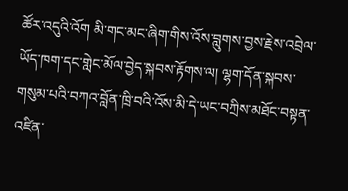ཚོར་འདུའི་འོག མི་གང་མང་ཞིག་གིས་འོས་བླུགས་བྱས་རྗེས་འབྲེལ་ཡོད་ཁག་དང་གླེང་མོལ་བྱེད་སྐབས་རྟོགས་ལ། ལྷག་དོན་སྐབས་གསུམ་པའི་བཀའ་བློན་ཁྲི་བའི་འོས་མི་དེ་ཡང་བཀྲིས་མཐོང་བསྟན་འཛིན་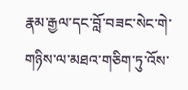རྣམ་རྒྱལ་དང་བློ་བཟང་སེང་གེ་གཉིས་ལ་མཐའ་གཅིག་ཏུ་འོས་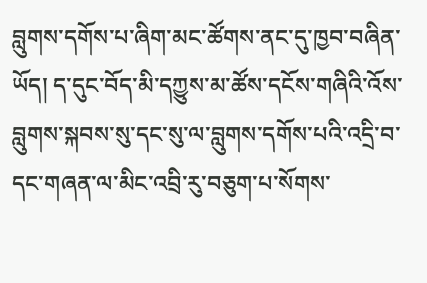བླུགས་དགོས་པ་ཞིག་མང་ཚོགས་ནང་དུ་ཁྱབ་བཞིན་ཡོད། ད་དུང་བོད་མི་དཀྱུས་མ་ཚོས་དངོས་གཞིའི་འོས་བླུགས་སྐབས་སུ་དང་སུ་ལ་བླུགས་དགོས་པའི་འདྲི་བ་དང་གཞན་ལ་མིང་འབྲི་རུ་བཅུག་པ་སོགས་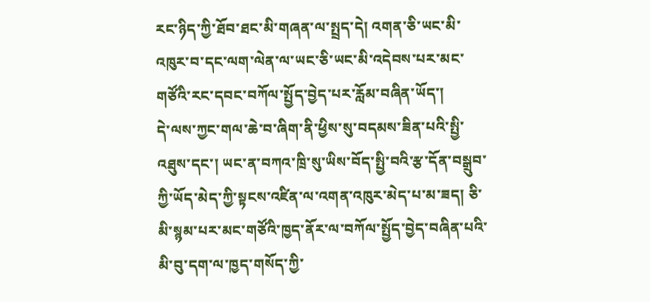རང་ཉིད་ཀྱི་ཐོབ་ཐང་མི་གཞན་ལ་སྤྲད་དེ། འགན་ཅི་ཡང་མི་འཁུར་བ་དང་ལག་ལེན་ལ་ཡང་ཅི་ཡང་མི་འདེབས་པར་མང་གཙོའི་རང་དབང་བཀོལ་སྤྱོད་བྱེད་པར་རློམ་བཞིན་ཡོད་།
དེ་ལས་ཀྱང་གལ་ཆེ་བ་ཞིག་ནི་ཕྱིས་སུ་བདམས་ཟིན་པའི་སྤྱི་འཐུས་དང་། ཡང་ན་བཀའ་ཁྲི་སུ་ཡིས་བོད་སྤྱི་བའི་རྩ་དོན་བསྒྲུབ་ཀྱི་ཡོད་མེད་ཀྱི་སྟངས་འཛིན་ལ་འགན་འཁུར་མེད་པ་མ་ཟད། ཅི་མི་སྙམ་པར་མང་གཙོའི་ཁྱད་ནོར་ལ་བཀོལ་སྤྱོད་བྱེད་བཞིན་པའི་མི་བུ་དག་ལ་ཁྱད་གསོད་ཀྱི་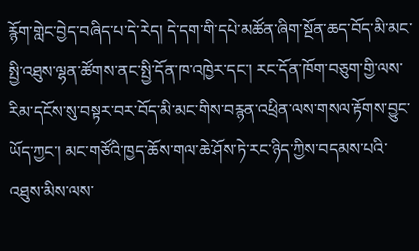རྙོག་གླེང་བྱེད་བཞིད་པ་དེ་རེད། དེ་དག་གི་དཔེ་མཚོན་ཞིག་སྔོན་ཆད་བོད་མི་མང་སྤྱི་འཐུས་ལྷན་ཚོགས་ནང་སྤྱི་དོན་ཁ་འཁྱེར་དང་། རང་དོན་ཁོག་བཅུག་གྱི་ལས་རིམ་དངོས་སུ་བསྟར་བར་བོད་མི་མང་གིས་བརྙན་འཕྲིན་ལས་གསལ་རྟོགས་བྱུང་ཡོད་ཀྱང་། མང་གཙོའི་ཁྱད་ཆོས་གལ་ཆེ་ཤོས་ཏེ་རང་ཉིད་ཀྱིས་བདམས་པའི་འཐུས་མིས་ལས་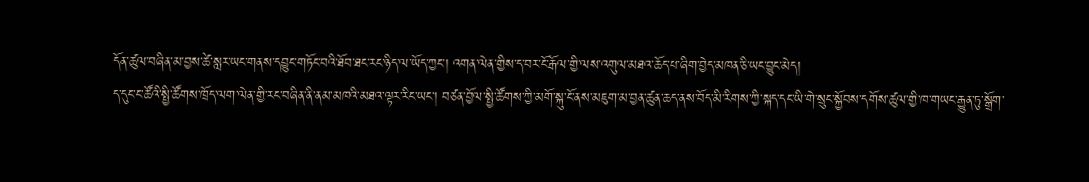དོན་ཚུལ་བཞིན་མ་བྱས་ཚེ་སླར་ཡང་གནས་དབྱུང་གཏོང་བའི་ཐོབ་ཐང་རང་ཉིད་ལ་ཡོད་ཀྱང་། འགན་ལེན་གྱིས་ད་བར་ངོ་རྒོལ་གྱི་ལས་འགུལ་མཐའ་ཆོད་པ་ཞིག་བྱེད་མཁན་ཅི་ཡང་བྱུང་མེད།
ད་དུང་ང་ཚོའི་སྤྱི་ཚོགས་ཁྲོད་ལག་ལེན་གྱི་རང་བཞིན་ནི་ནམ་མཁའི་མཐའ་ལྟར་རིང་ཡང་། བཙན་བྱོལ་སྤྱི་ཚོགས་ཀྱི་མགོ་སྐུ་ངོ་ནས་མཇུག་མ་བྱན་ཚུན་ཆད་ནས་བོད་མི་རིགས་ཀྱི་སྐད་དང་ཡི་གེ་སྲུང་སྐྱོབས་དགོས་ཚུལ་གྱི་ཁ་གཡང་རྒྱུན་ཏུ་སྒྲོག་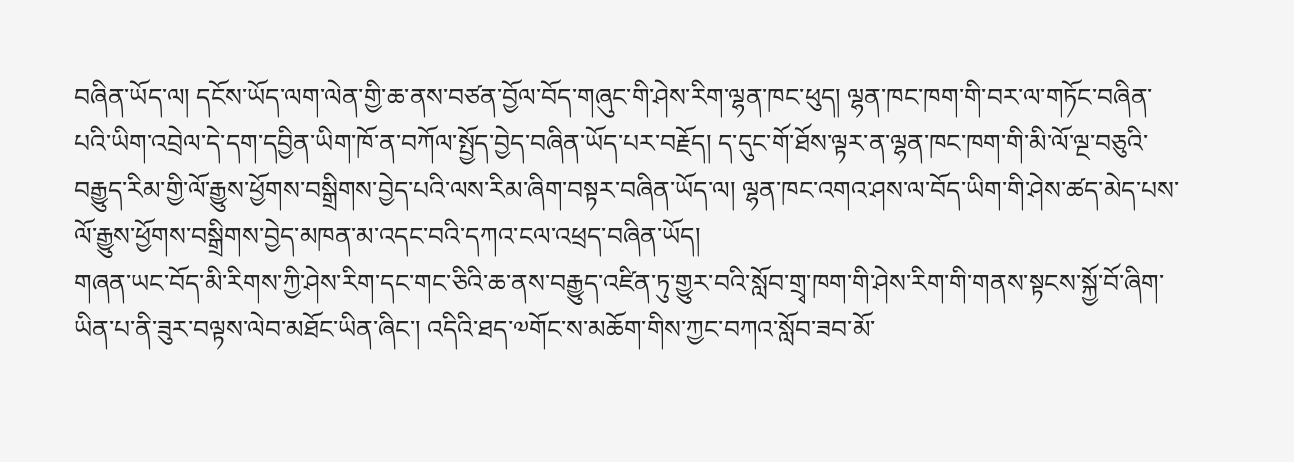བཞིན་ཡོད་ལ། དངོས་ཡོད་ལག་ལེན་གྱི་ཆ་ནས་བཙན་བྱོལ་བོད་གཞུང་གི་ཤེས་རིག་ལྷན་ཁང་ཕུད། ལྷན་ཁང་ཁག་གི་བར་ལ་གཏོང་བཞིན་པའི་ཡིག་འབྲེལ་དེ་དག་དབྱིན་ཡིག་ཁོ་ན་བཀོལ་སྤྱོད་བྱེད་བཞིན་ཡོད་པར་བརྗོད། ད་དུང་གོ་ཐོས་ལྟར་ན་ལྷན་ཁང་ཁག་གི་མི་ལོ་ལྔ་བཅུའི་བརྒྱུད་རིམ་གྱི་ལོ་རྒྱུས་ཕྱོགས་བསྒྲིགས་བྱེད་པའི་ལས་རིམ་ཞིག་བསྟར་བཞིན་ཡོད་ལ། ལྷན་ཁང་འགའ་ཤས་ལ་བོད་ཡིག་གི་ཤེས་ཚད་མེད་པས་ལོ་རྒྱུས་ཕྱོགས་བསྒྲིགས་བྱེད་མཁན་མ་འདང་བའི་དཀའ་ངལ་འཕྲད་བཞིན་ཡོད།
གཞན་ཡང་བོད་མི་རིགས་ཀྱི་ཤེས་རིག་དང་གང་ཅིའི་ཆ་ནས་བརྒྱུད་འཛིན་ཏུ་གྱུར་བའི་སློབ་གྲྭ་ཁག་གི་ཤེས་རིག་གི་གནས་སྟངས་སྐྱོ་བོ་ཞིག་ཡིན་པ་ནི་ཟུར་བལྟས་ལེབ་མཐོང་ཡིན་ཞིང་། འདིའི་ཐད་༧གོང་ས་མཆོག་གིས་ཀྱང་བཀའ་སློབ་ཟབ་མོ་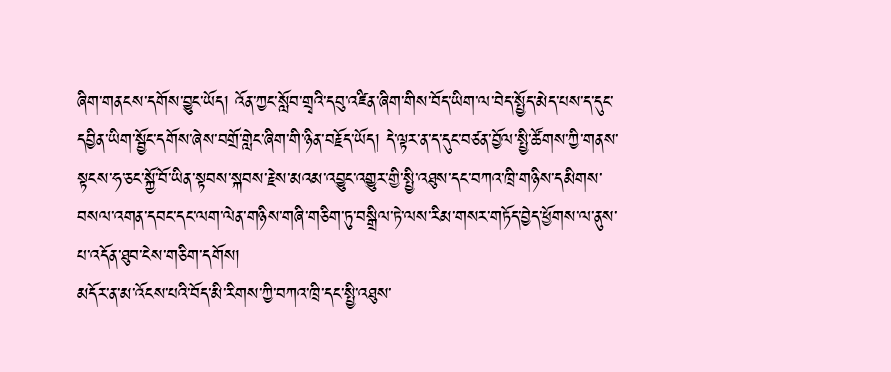ཞིག་གནངས་དགོས་བྱུང་ཡོད། འོན་ཀྱང་སློབ་གྲྭའི་དབུ་འཛིན་ཞིག་གིས་བོད་ཡིག་ལ་བེད་སྤྱོད་མེད་པས་ད་དུང་དབྱིན་ཡིག་སྦྱོང་དགོས་ཞེས་བགྲོ་གླེང་ཞིག་གི་ཉིན་བརྗོད་ཡོད། དེ་ལྟར་ན་ད་དུང་བཙན་བྱོལ་སྤྱི་ཚོགས་ཀྱི་གནས་སྟངས་ཧ་ཅང་སྐྱོ་བོ་ཡིན་སྟབས་སྐབས་རྗེས་མའམ་འབྱུང་འགྱུར་གྱི་སྤྱི་འཐུས་དང་བཀའ་ཁྲི་གཉིས་དམིགས་བསལ་འགན་དབང་དང་ལག་ལེན་གཉིས་གཞི་གཅིག་ཏུ་བསྒྲིལ་ཏེ་ལས་རིམ་གསར་གཏོད་བྱེད་ཕྱོགས་ལ་ནུས་པ་འདོན་ཐུབ་ངེས་གཅིག་དགོས།
མདོར་ན་མ་འོངས་པའི་བོད་མི་རིགས་ཀྱི་བཀའ་ཁྲི་དང་སྤྱི་འཐུས་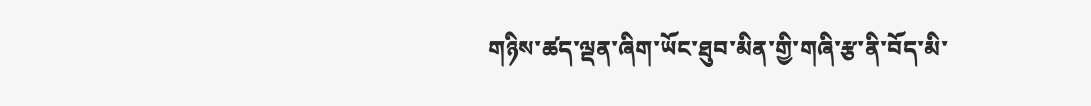གཉིས་ཚད་ལྡན་ཞིག་ཡོང་ཐུབ་མིན་གྱི་གཞི་རྩ་ནི་བོད་མི་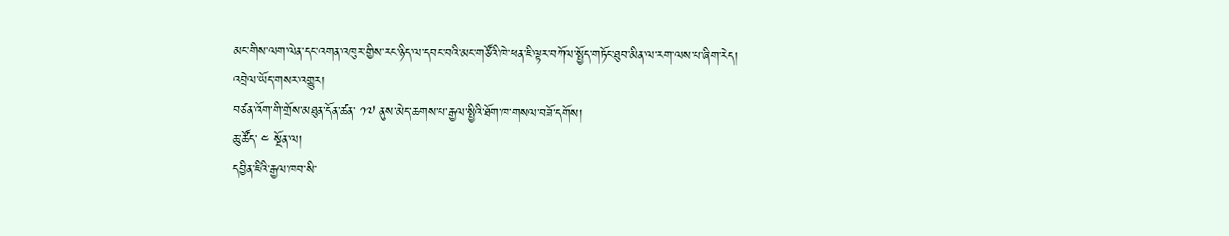མང་གིས་ལག་ལེན་དང་འགན་འཁུར་གྱིས་རང་ཉིད་ལ་དབང་བའི་མང་གཙོའི་ཁེ་ཕན་ཇི་ལྟར་བཀོལ་སྤྱོད་གཏོང་ཐུབ་མིན་ལ་རག་ལས་པ་ཞིག་རེད།
འབྲེལ་ཡོད་གསར་འགྱུར།
བཙན་འོག་གི་གྲོས་མཐུན་དོན་ཚན་ ༡༧ ནུས་མེད་ཆགས་པ་རྒྱལ་སྤྱིའི་ཐོག་ཁ་གསལ་བཟོ་དགོས།
ཆུ་ཚོད་ ༤ སྔོན་ལ།
དབྱིན་ཇིའི་རྒྱལ་ཁབ་སི་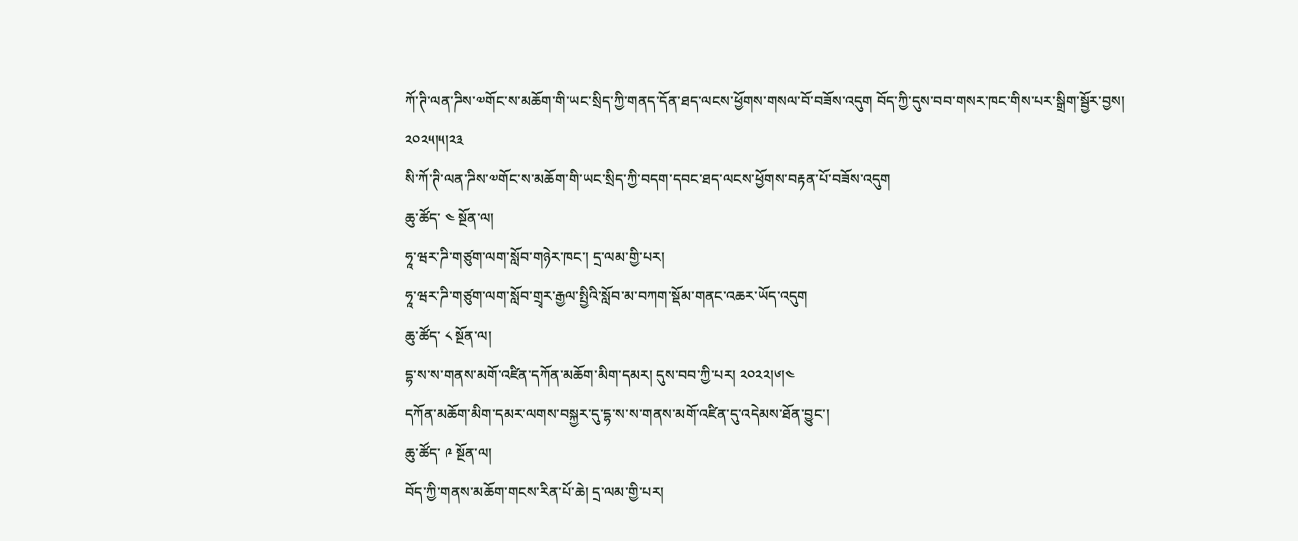ཀོ་ཊི་ལན་ཌིས་༧གོང་ས་མཆོག་གི་ཡང་སྲིད་ཀྱི་གནད་དོན་ཐད་ལངས་ཕྱོགས་གསལ་བོ་བཟོས་འདུག བོད་ཀྱི་དུས་བབ་གསར་ཁང་གིས་པར་སྒྲིག་སྦྱོར་བྱས། ༢༠༢༥།༥།༢༣
སི་ཀོ་ཊི་ལན་ཌིས་༧གོང་ས་མཆོག་གི་ཡང་སྲིད་ཀྱི་བདག་དབང་ཐད་ལངས་ཕྱོགས་བརྟན་པོ་བཟོས་འདུག
ཆུ་ཚོད་ ༤ སྔོན་ལ།
ཧཱ་ཝར་ཌི་གཙུག་ལག་སློབ་གཉེར་ཁང་། དྲ་ལམ་གྱི་པར།
ཧཱ་ཝར་ཌི་གཙུག་ལག་སློབ་གྲྭར་རྒྱལ་སྤྱིའི་སློབ་མ་བཀག་སྡོམ་གནང་འཆར་ཡོད་འདུག
ཆུ་ཚོད་ ༨ སྔོན་ལ།
དྷ་ས་ས་གནས་མགོ་འཛིན་དཀོན་མཆོག་མིག་དམར། དུས་བབ་ཀྱི་པར། ༢༠༢༢།༦།༤
དཀོན་མཆོག་མིག་དམར་ལགས་བསྐྱར་དུ་དྷ་ས་ས་གནས་མགོ་འཛིན་དུ་འདེམས་ཐོན་བྱུང་།
ཆུ་ཚོད་ ༩ སྔོན་ལ།
བོད་ཀྱི་གནས་མཆོག་གངས་རིན་པོ་ཆེ། དྲ་ལམ་གྱི་པར།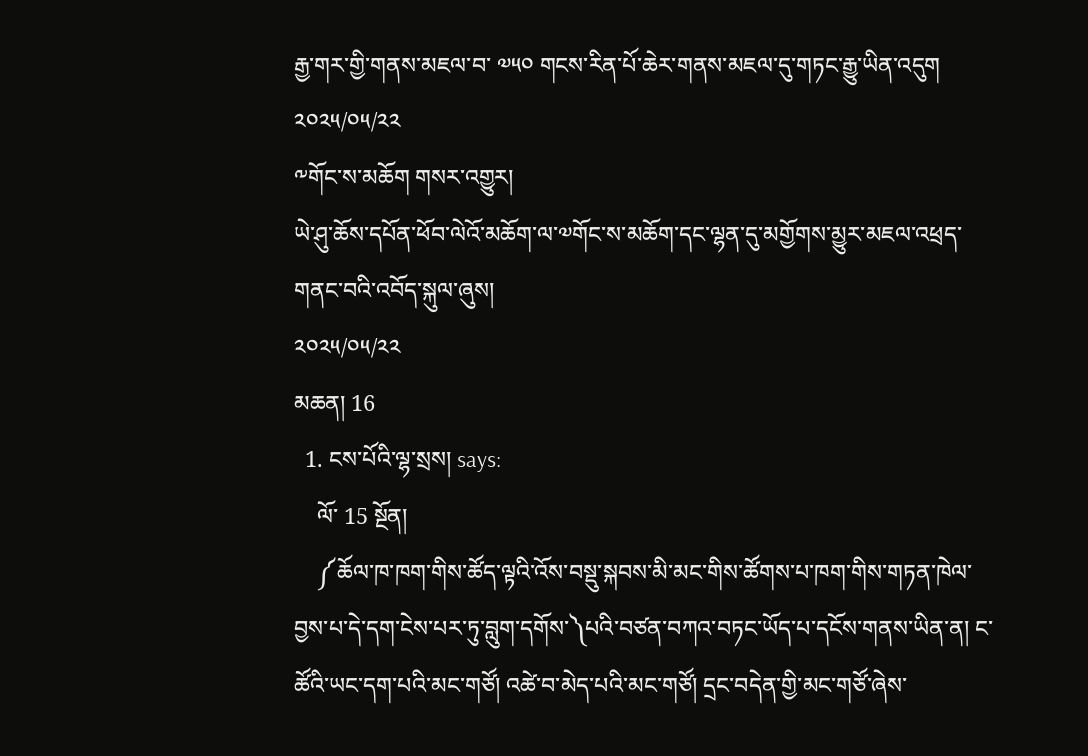རྒྱ་གར་གྱི་གནས་མཇལ་བ་ ༧༥༠ གངས་རིན་པོ་ཆེར་གནས་མཇལ་དུ་གཏང་རྒྱུ་ཡིན་འདུག
༢༠༢༥/༠༥/༢༢
༸གོང་ས་མཆོག གསར་འགྱུར།
ཡེ་ཤུ་ཆོས་དཔོན་ཕོབ་ལེའོ་མཆོག་ལ་༧གོང་ས་མཆོག་དང་ལྷན་དུ་མགྱོགས་མྱུར་མཇལ་འཕྲད་གནང་བའི་འབོད་སྐུལ་ཞུས།
༢༠༢༥/༠༥/༢༢
མཆན། 16
  1. ངས་པོའི་ལྷ་སྲས། says:
    ལོ་ 15 སྔོན།
    ༼ཆོལ་ཁ་ཁག་གིས་ཚོད་ལྟའི་འོས་བསྡུ་སྐབས་མི་མང་གིས་ཚོགས་པ་ཁག་གིས་གཏན་ཁེལ་བྱས་པ་དེ་དག་ངེས་པར་ཏུ་བླུག་དགོས་༽པའི་བཙན་བཀའ་བཏང་ཡོད་པ་དངོས་གནས་ཡིན་ན། ང་ཚོའི་ཡང་དག་པའི་མང་གཙོ། འཚེ་བ་མེད་པའི་མང་གཙོ། དྲང་བདེན་གྱི་མང་གཙོ་ཞེས་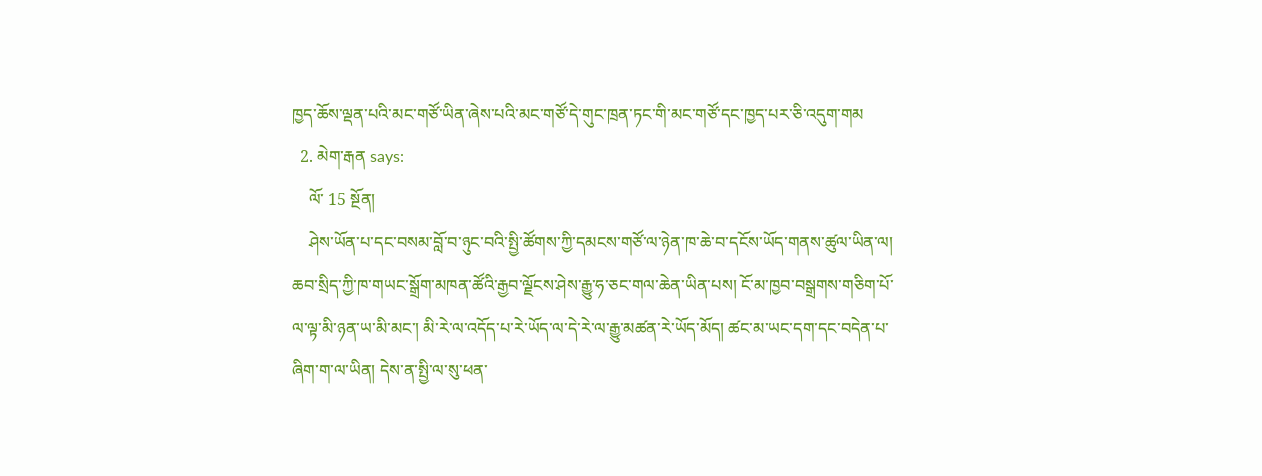ཁྱད་ཆོས་ལྡན་པའི་མང་གཙོ་ཡིན་ཞེས་པའི་མང་གཙོ་དེ་གུང་ཁྲན་ཏང་གི་མང་གཙོ་དང་ཁྱད་པར་ཅི་འདུག་གམ
  2. མེག་རྒན says:
    ལོ་ 15 སྔོན།
    ཤེས་ཡོན་པ་དང་བསམ་བློ་བ་ཉུང་བའི་སྤྱི་ཚོགས་ཀྱི་དམངས་གཙོ་ལ་ཉེན་ཁ་ཆེ་བ་དངོས་ཡོད་གནས་ཚུལ་ཡིན་ལ། ཆབ་སྲིད་ཀྱི་ཁ་གཡང་སྒྲོག་མཁན་ཚོའི་རྒྱབ་ལྗོངས་ཤེས་རྒྱུ་ཧ་ཅང་གལ་ཆེན་ཡིན་པས། ངོ་མ་ཁྱབ་བསྒྲགས་གཅིག་པོ་ལ་ལྟ་མི་ཉན་ཡ་མི་མང་། མི་རེ་ལ་འདོད་པ་རེ་ཡོད་ལ་དེ་རེ་ལ་རྒྱུ་མཚན་རེ་ཡོད་མོད། ཚང་མ་ཡང་དག་དང་བདེན་པ་ཞིག་ག་ལ་ཡིན། དེས་ན་སྤྱི་ལ་སུ་ཕན་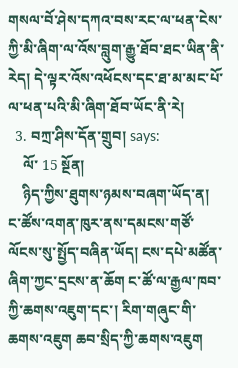གསལ་བོ་ཤེས་དཀའ་བས་རང་ལ་ཕན་ངེས་ཀྱི་མི་ཞིག་ལ་འོས་བླུག་རྒྱུ་ཐོབ་ཐང་ཡིན་ནི་རེད། དེ་ལྟར་འོས་འཕོངས་དང་ཐ་མ་མང་པོ་ལ་ཕན་པའི་མི་ཞིག་ཐོབ་ཡོང་ནི་རེ།
  3. བཀྲ་ཤིས་དོན་གྲུབ། says:
    ལོ་ 15 སྔོན།
    ཉིད་ཀྱིས་ཐུགས་ཉམས་བཞག་ཡོད་ན། ང་ཚོས་འགན་ཁུར་ནས་དམངས་གཙོ་ལོངས་སུ་སྤྱོད་བཞིན་ཡོད། ངས་དཔེ་མཚོན་ཞིག་ཀྱང་དྲངས་ན་ཆོག ང་ཚོ་ལ་རྒྱལ་ཁབ་ཀྱི་ཆགས་འཇུག་དང་། རིག་གཞུང་གི་ཆགས་འཇུག ཆབ་སྲིད་ཀྱི་ཆགས་འཇུག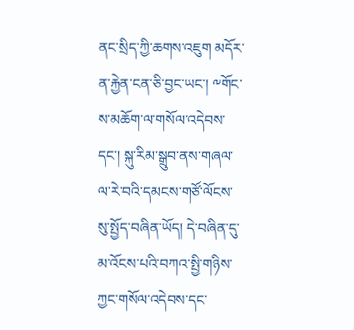ནང་སྲིད་ཀྱི་ཆགས་འཇུག མདོར་ན་རྐྱེན་ངན་ཅི་བྱང་ཡང་། ༸གོང་ས་མཆོག་ལ་གསོལ་འདེབས་དང་། སྐུ་རིམ་སྒྲུབ་ནས་གཞལ་ལ་རེ་བའི་དམངས་གཙོ་ལོངས་སུ་སྤྱོད་བཞིན་ཡོད། དེ་བཞིན་དུ་མ་འོངས་པའི་བཀའ་སྤྱི་གཉིས་ཀྱང་གསོལ་འདེབས་དང་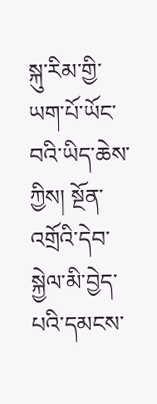སྐུ་རིམ་གྱི་ཡག་པོ་ཡོང་བའི་ཡིད་ཆེས་ཀྱིས། སྔོན་འགྲོའི་དེབ་སྐྱེལ་མི་བྱེད་པའི་དམངས་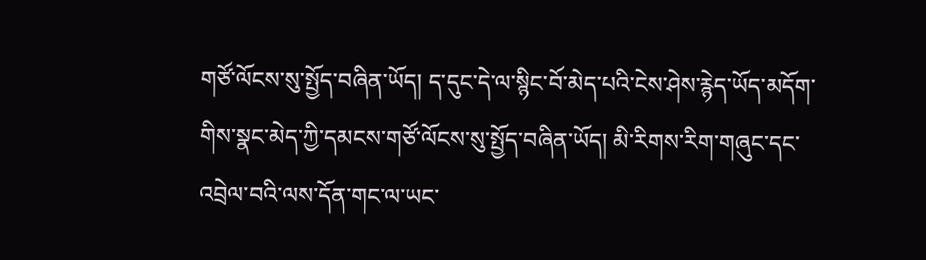གཙོ་ལོངས་སུ་སྤྱོད་བཞིན་ཡོད། ད་དུང་དེ་ལ་སྙིང་བོ་མེད་པའི་ངེས་ཤེས་རྙེད་ཡོད་མདོག་གིས་སྣང་མེད་ཀྱི་དམངས་གཙོ་ལོངས་སུ་སྤྱོད་བཞིན་ཡོད། མི་རིགས་རིག་གཞུང་དང་འབྲེལ་བའི་ལས་དོན་གང་ལ་ཡང་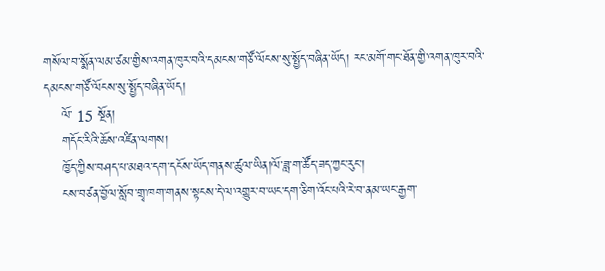གསོལ་བ་སྨོན་ལམ་ཙམ་གྱིས་འགན་ཁུར་བའི་དམངས་གཙོ་ལོངས་སུ་སྤྱོད་བཞིན་ཡོད། རང་མགོ་གང་ཐོན་གྱི་འགན་ཁུར་བའི་དམངས་གཙོ་ལོངས་སུ་སྤྱོད་བཞིན་ཡོད།
    ལོ་ 15 སྔོན།
    གདོང་རིའི་ཆོས་འཛིན་ལགས།
    ཁྱོད་ཀྱིས་བཤད་པ་མཐའ་དག་དངོས་ཡོད་གནས་ཚུལ་ཡིན།ལོ་ཟླ་ག་ཚོད་ཟད་ཀྱང་རུང་།
    ངས་བཙན་བྱོལ་སློབ་གྲྭ་ཁག་གནས་སྟངས་དེ་ལ་འགྱུར་བ་ཡང་དག་ཅིག་འོང་པའི་རེ་བ་ནམ་ཡང་རྒྱག་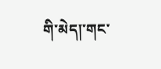གི་མེད།་གང་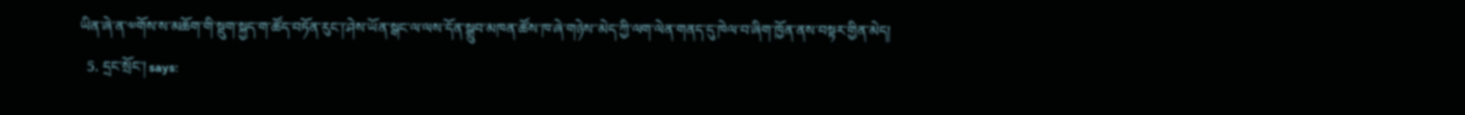ཡིན་ཞེ་ན་༧གོས་ས་མཆོག་གི་སྡུག་སྐྱད་ག་ཚོད་བཏོན་རུང་།་ཤེས་ཡོན་སྒང་ལ་ལས་དོན་སྒྲུབ་མཁན་ཚོས་ཁ་ཞེ་གཉེས་་མེད་ཀྱི་ལག་ལེན་གནད་དུ་ཁེལ་བ་ཞིག་ཁྱོན་ནས་བསྟར་གྱིན་མེད།
  5. དྲང་སྲོང་། says: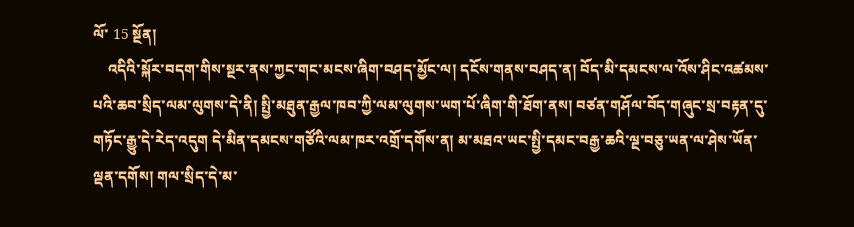ལོ་ 15 སྔོན།
    འདིའི་སྐོར་བདག་གིས་སྔར་ནས་ཀྱང་གང་མངས་ཞིག་བཤད་མྱོང་ལ། དངོས་གནས་བཤད་ན། བོད་མི་དམངས་ལ་འོས་ཤིང་འཚམས་པའི་ཆབ་སྲིད་ལམ་ལུགས་དེ་ནི། སྤྱི་མཐུན་རྒྱལ་ཁབ་ཀྱི་ལམ་ལུགས་ཡག་པོ་ཞིག་གི་ཐོག་ནས། བཙན་གཤོལ་བོད་གཞུང་སྲ་བརྟན་དུ་གཏོང་རྒྱུ་དེ་རེད་འདུག དེ་མིན་དམངས་གཙོའི་ལམ་ཁར་འགྲོ་དགོས་ན། མ་མཐའ་ཡང་སྤྱི་དམང་བརྒྱ་ཆའི་ལྔ་བཅུ་ཡན་ལ་ཤེས་ཡོན་ལྡན་དགོས། གལ་སྲིད་དེ་མ་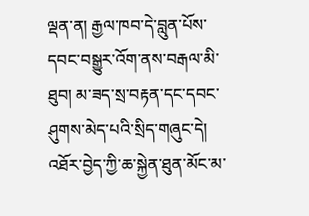ལྡན་ན། རྒྱལ་ཁབ་དེ་བླུན་པོས་དབང་བསྒྱུར་འོག་ནས་བརྒལ་མི་ཐུབ། མ་ཟད་སྲ་བརྟན་དང་དབང་ཤུགས་མེད་པའི་སྲིད་གཞུང་དེ། འཐོར་བྱེད་ཀྱི་ཆ་སྐྱེན་ཐུན་མོང་མ་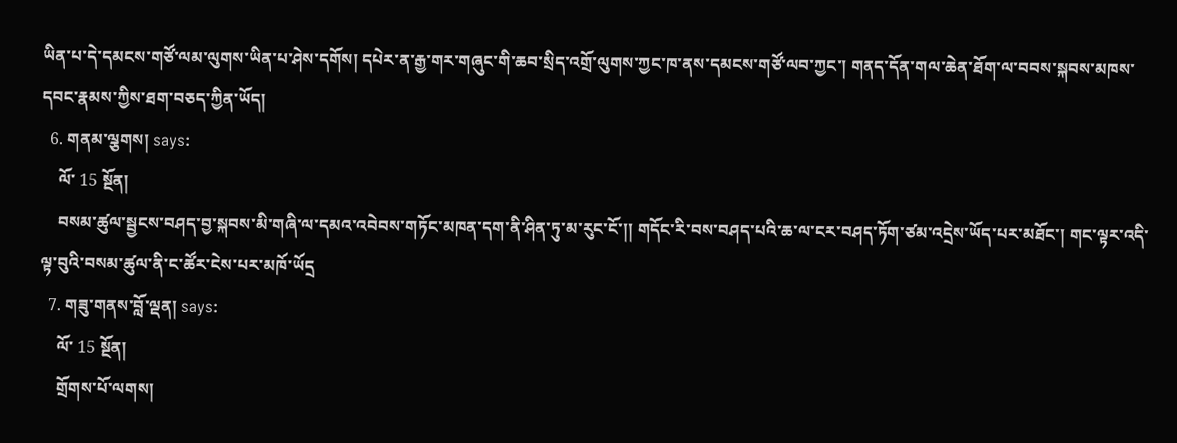ཡིན་པ་དེ་དམངས་གཙོ་ལམ་ལུགས་ཡིན་པ་ཤེས་དགོས། དཔེར་ན་རྒྱ་གར་གཞུང་གི་ཆབ་སྲིད་འགྲོ་ལུགས་ཀྱང་ཁ་ནས་དམངས་གཙོ་ལབ་ཀྱང་། གནད་དོན་གལ་ཆེན་ཐོག་ལ་བབས་སྐབས་མཁས་དབང་རྣམས་ཀྱིས་ཐག་བཅད་ཀྱིན་ཡོད།
  6. གནམ་ལྕགས། says:
    ལོ་ 15 སྔོན།
    བསམ་ཚུལ་སྦྱངས་བཤད་བྱ་སྐབས་མི་གཞི་ལ་དམའ་འབེབས་གཏོང་མཁན་དག་ནི་ཤིན་ཏུ་མ་རུང་ངོ་།། གདོང་རི་བས་བཤད་པའི་ཆ་ལ་ངར་བཤད་ཏོག་ཙམ་འདྲེས་ཡོད་པར་མཐོང་། གང་ལྟར་འདི་ལྟ་བུའི་བསམ་ཚུལ་ནི་ང་ཚོར་ངེས་པར་མཁོ་ཡོདྲ
  7. གཟུ་གནས་བློ་ལྡན། says:
    ལོ་ 15 སྔོན།
    གྲོགས་པོ་ལགས།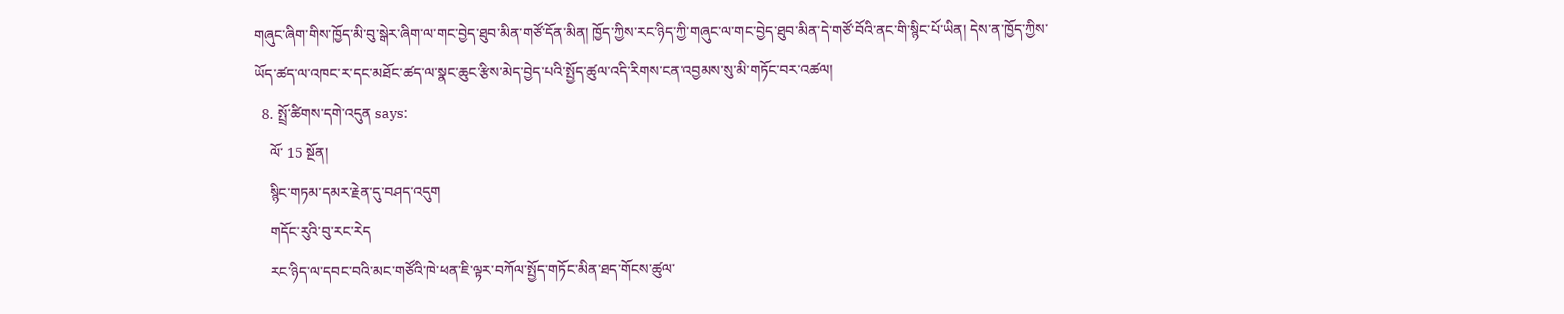གཞུང་ཞིག་གིས་ཁྱོད་མི་བུ་སྒེར་ཞིག་ལ་གང་བྱེད་ཐུབ་མིན་གཙོ་དོན་མིན། ཁྱོད་ཀྱིས་རང་ཉིད་ཀྱི་གཞུང་ལ་གང་བྱེད་ཐུབ་མིན་དེ་གཙོ་བོའི་ནང་གི་སྙིང་པོ་ཡིན། དེས་ན་ཁྱོད་ཀྱིས་ཡོད་ཚད་ལ་འཁང་ར་དང་མཐོང་ཚད་ལ་སྣང་ཆུང་རྩིས་མེད་བྱེད་པའི་སྤྱོད་ཚུལ་འདི་རིགས་ངན་འབྱམས་སུ་མི་གཏོང་བར་འཚལ།
  8. སྤྲོ་ཚིགས་དགེ་འདུན says:
    ལོ་ 15 སྔོན།
    སྙིང་གཏམ་དམར་རྗེན་དུ་བཤད་འདུག
    གདོང་རུའི་བུ་རང་རེད
    རང་ཉིད་ལ་དབང་བའི་མང་གཙོའི་ཁེ་ཕན་ཇི་ལྟར་བཀོལ་སྤྱོད་གཏོང་མིན་ཐད་གོངས་ཚུལ་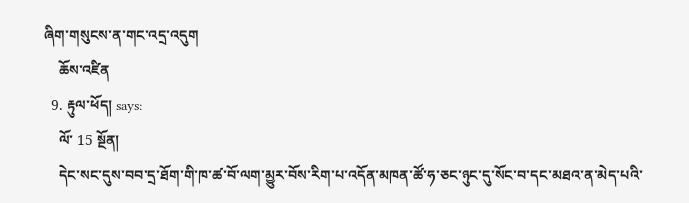ཞིག་གསུངས་ན་གང་འདྲ་འདུག
    ཆོས་འཛིན
  9. རྟུལ་ཕོད། says:
    ལོ་ 15 སྔོན།
    དེང་སང་དུས་བབ་དྲ་ཐོག་གི་ཁ་ཚ་བོ་ལག་མྱུར་བོས་རིག་པ་འདོན་མཁན་ཚོ་ཧ་ཅང་ཉུང་དུ་སོང་བ་དང་མཐའ་ན་མེད་པའི་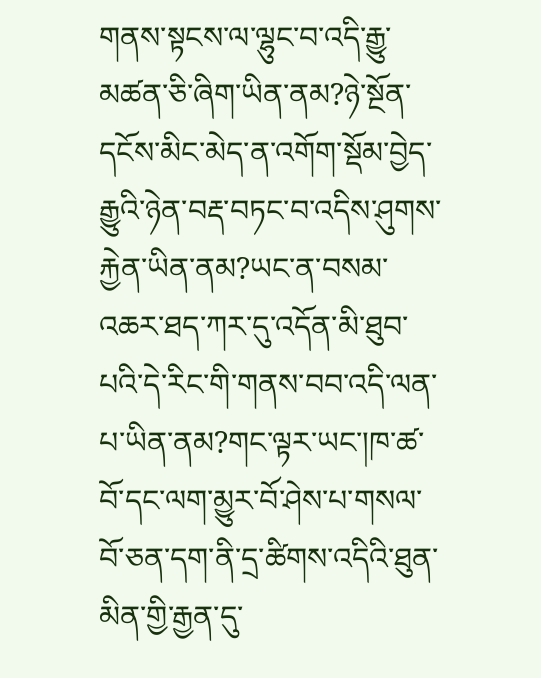གནས་སྟངས་ལ་ལྷུང་བ་འདི་རྒྱུ་མཚན་ཅི་ཞིག་ཡིན་ནམ?ཉེ་སྔོན་དངོས་མིང་མེད་ན་འགོག་སྡོམ་བྱེད་རྒྱུའི་ཉེན་བརྡ་བཏང་བ་འདིས་ཤུགས་རྐྱེན་ཡིན་ནམ?ཡང་ན་བསམ་འཆར་ཐད་ཀར་དུ་འདོན་མི་ཐུབ་པའི་དེ་རིང་གི་གནས་བབ་འདི་ལན་པ་ཡིན་ནམ?གང་ལྟར་ཡང་།ཁ་ཚ་བོ་དང་ལག་མྱུར་བོ་ཤེས་པ་གསལ་བོ་ཅན་དག་ནི་དྲ་ཚིགས་འདིའི་ཐུན་མིན་གྱི་རྒྱན་དུ་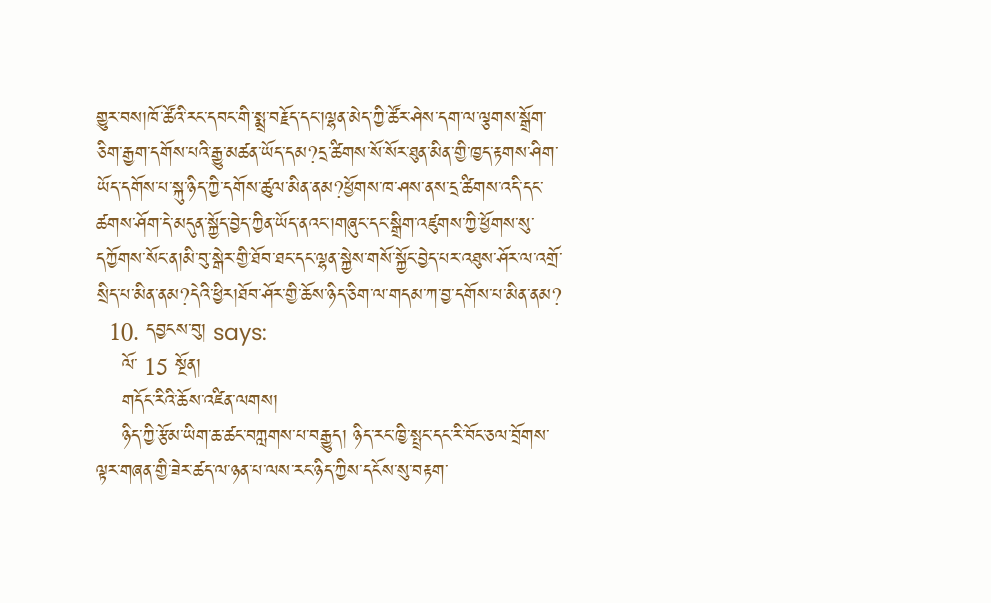གྱུར་བས།ཁོ་ཚོའི་རང་དབང་གི་སྨྲ་བརྗོད་དང་།ལྷན་མེད་ཀྱི་ཚོར་ཤེས་དག་ལ་ལྕགས་སྒྲོག་ཅིག་རྒྱག་དགོས་པའི་རྒྱུ་མཚན་ཡོད་དམ?དྲ་ཚིགས་སོ་སོར་ཐུན་མིན་གྱི་ཁྱད་རྟགས་ཤིག་ཡོད་དགོས་པ་སྐུ་ཉིད་ཀྱི་དགོས་ཚུལ་མིན་ནམ?ཕྱོགས་ཁ་ཤས་ནས་དྲ་ཚིགས་འདི་དང་ཚགས་ཤོག་དེ་མདུན་སྐྱོད་བྱེད་ཀྱིན་ཡོད་ནའང་།གཞུང་དང་སྒྲིག་འཛུགས་ཀྱི་ཕྱོགས་སུ་དཀྱོགས་སོང་ན།མི་བུ་སྒེར་གྱི་ཐོབ་ཐང་དང་ལྷན་སྐྱེས་གསོ་སྐྱོང་བྱེད་པར་འཐུས་ཤོར་ལ་འགྲོ་སྲིད་པ་མིན་ནམ?དེའི་ཕྱིར།ཐོབ་ཤོར་གྱི་ཆོས་ཉིད་ཅིག་ལ་གདམ་ཀ་བྱ་དགོས་པ་མིན་ནམ?
  10. དབྱངས་བུ། says:
    ལོ་ 15 སྔོན།
    གདོང་རིའི་ཆོས་འཛིན་ལགས།
    ཉིད་ཀྱི་རྩོམ་ཡིག་ཆ་ཚང་བཀླགས་པ་བརྒྱུད། ཉིད་རང་ཁྱི་སྤྲང་དང་རི་བོང་ཅལ་བྲོགས་ལྟར་གཞན་གྱི་ཟེར་ཚད་ལ་ཉན་པ་ལས་རང་ཉིད་ཀྱིས་དངོས་སུ་བརྟག་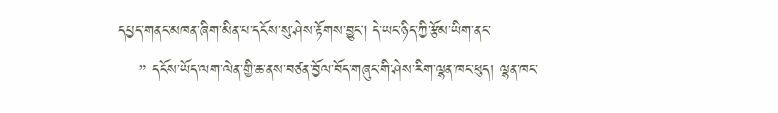དཔྱད་གནང་མཁན་ཞིག་མིན་པ་དངོས་སུ་ཤེས་རྟོགས་བྱུང། དེ་ཡང་ཉིད་ཀྱི་རྩོམ་ཡིག་ནང་
    ” དངོས་ཡོད་ལག་ལེན་གྱི་ཆ་ནས་བཙན་བྱོལ་བོད་གཞུང་གི་ཤེས་རིག་ལྷན་ཁང་ཕུད། ལྷན་ཁང་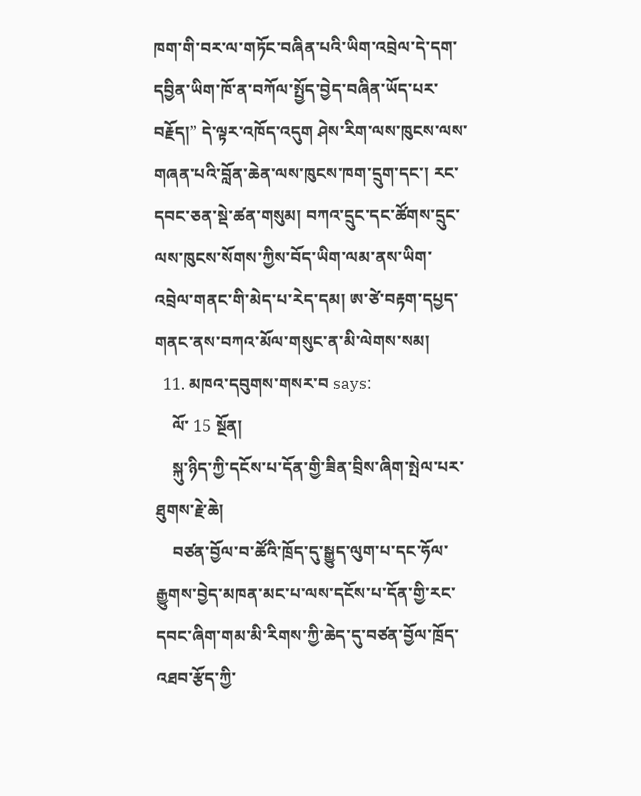ཁག་གི་བར་ལ་གཏོང་བཞིན་པའི་ཡིག་འབྲེལ་དེ་དག་དབྱིན་ཡིག་ཁོ་ན་བཀོལ་སྤྱོད་བྱེད་བཞིན་ཡོད་པར་བརྗོད།” དེ་ལྟར་འཁོད་འདུག ཤེས་རིག་ལས་ཁུངས་ལས་གཞན་པའི་བློན་ཆེན་ལས་ཁུངས་ཁག་དྲུག་དང་། རང་དབང་ཅན་སྡེ་ཚན་གསུམ། བཀའ་དྲུང་དང་ཚོགས་དྲུང་ལས་ཁུངས་སོགས་ཀྱིས་བོད་ཡིག་ལམ་ནས་ཡིག་འབྲེལ་གནང་གི་མེད་པ་རེད་དམ། ཨ་ཙེ་བརྟག་དཔྱད་གནང་ནས་བཀའ་མོལ་གསུང་ན་མི་ལེགས་སམ།
  11. མཁའ་དབུགས་གསར་བ says:
    ལོ་ 15 སྔོན།
    སྐུ་ཉིད་ཀྱི་དངོས་པ་དོན་གྱི་ཟིན་བྲིས་ཞིག་སྤེལ་པར་ཐུགས་རྗེ་ཆེ།
    བཙན་བྱོལ་བ་ཚོའི་ཁྲོད་དུ་སྒྱུད་ལུག་པ་དང་ཧོལ་རྒྱུགས་བྱེད་མཁན་མང་པ་ལས་དངོས་པ་དོན་གྱི་རང་དབང་ཞིག་གམ་མི་རིགས་ཀྱི་ཆེད་དུ་བཙན་བྱོལ་ཁྲོད་འཐབ་རྩོད་ཀྱི་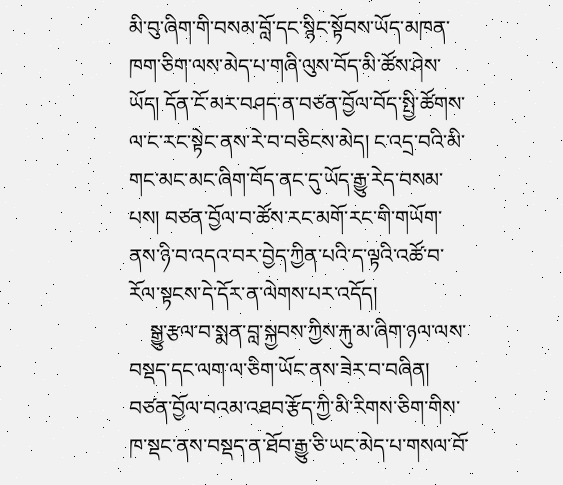མི་བུ་ཞིག་གི་བསམ་བློ་དང་སྙིང་སྟོབས་ཡོད་མཁན་ཁག་ཅིག་ལས་མེད་པ་གཞི་ལུས་བོད་མི་ཚོས་ཤེས་ཡོད། དོན་ངོ་མར་བཤད་ན་བཙན་བྱོལ་བོད་སྤྱི་ཚོགས་ལ་ང་རང་སྟེང་ནས་རེ་བ་བཅིངས་མེད། ང་འདྲ་བའི་མི་གང་མང་མང་ཞིག་བོད་ནང་དུ་ཡོད་རྒྱུ་རེད་བསམ་པས། བཙན་བྱོལ་བ་ཚོས་རང་མགོ་རང་གི་གཡོག་ནས་ཉི་བ་འདའ་བར་བྱེད་ཀྱིན་པའི་ད་ལྟའི་འཚོ་བ་རོལ་སྟངས་དེ་དོར་ན་ལེགས་པར་འདོད།
    སྒྱུ་རྩལ་བ་སྨན་བླ་སྐྱབས་ཀྱིས་རྐུ་མ་ཞིག་ཉལ་ལས་བསྡད་དང་ལག་ལ་ཅིག་ཡོང་ནས་ཟེར་བ་བཞིན། བཙན་བྱོལ་བའམ་འཐབ་རྩོད་ཀྱི་མི་རིགས་ཅིག་གིས་ཁ་སྡང་ནས་བསྡད་ན་ཐོབ་རྒྱུ་ཅི་ཡང་མེད་པ་གསལ་བོ་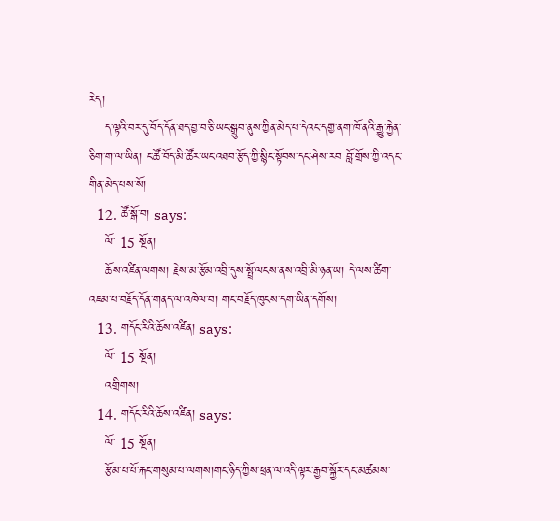རེད།
    ད་ལྟའི་བར་དུ་བོད་དོན་ཐད་བྱ་བ་ཅི་ཡང་སྒྲུབ་ནུས་ཀྱིན་མེད་པ་དེའང་དགྱ་ནག་ཁོ་ནའི་རྒྱུ་རྐྱེན་ཅིག་ག་ལ་ཡིན། ང་ཚོ་བོད་མི་ཚོར་ཡང་འཐབ་རྩོད་ཀྱི་སྙིང་སྟོབས་དང་ཤེས་རབ བློ་གྲོས་ཀྱི་འདང་གིན་མེད་པས་སོ།
  12. ཚོ་སྒོ་བ། says:
    ལོ་ 15 སྔོན།
    ཆོས་འཛིན་ལགས། རྗེས་མ་རྩོམ་འབྲི་དུས་སྤྲོ་ལངས་ནས་འབྲི་མི་ཉན་ཡ། དེ་ལས་ཚིག་འཇམ་པ་བརྗོད་དོན་གནད་ལ་འཁེལ་བ། གང་བརྗོད་ཁུངས་དག་ཡིན་དགོས།
  13. གདོང་རིའི་ཆོས་འཛིན། says:
    ལོ་ 15 སྔོན།
    འགྲིགས།
  14. གདོང་རིའི་ཆོས་འཛིན། says:
    ལོ་ 15 སྔོན།
    རྩོམ་པ་པོ་རྐང་གསུམ་པ་ལགས།གང་ཉིད་ཀྱིས་ཕྲན་ལ་འདི་ལྟར་རྒྱབ་སྐྱོར་དང་མཚམས་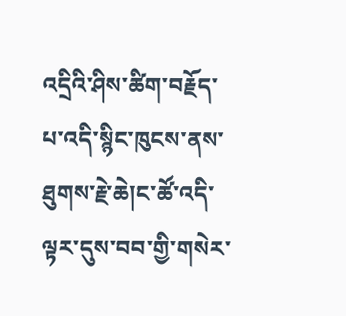འདྲིའི་ཤིས་ཚིག་བརྗོད་པ་འདི་སྙིང་ཁུངས་ནས་ཐུགས་རྗེ་ཆེ།ང་ཚོ་འདི་ལྟར་དུས་བབ་གྱི་གསེར་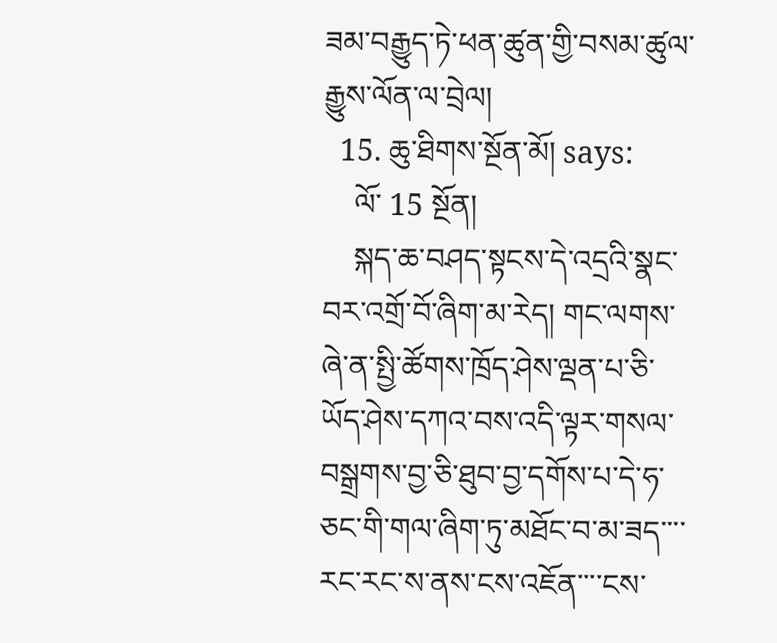ཟམ་བརྒྱུད་ཏེ་ཕན་ཚུན་གྱི་བསམ་ཚུལ་རྒྱུས་ལོན་ལ་བྲེལ།
  15. ཆུ་ཐིགས་སྔོན་མོ། says:
    ལོ་ 15 སྔོན།
    སྐད་ཆ་བཤད་སྟངས་དེ་འདྲའི་སྣང་བར་འགྲོ་བོ་ཞིག་མ་རེད། གང་ལགས་ཞེ་ན་སྤྱི་ཚོགས་ཁྲོད་ཤེས་ལྡན་པ་ཅི་ཡོད་ཤེས་དཀའ་བས་འདི་ལྟར་གསལ་བསྒྲགས་བྱ་ཅི་ཐུབ་བྱ་དགོས་པ་དེ་ཧ་ཅང་གི་གལ་ཞིག་ཏུ་མཐོང་བ་མ་ཟད་་་་རང་རང་ས་ནས་ངས་འཇོན་་་་ངས་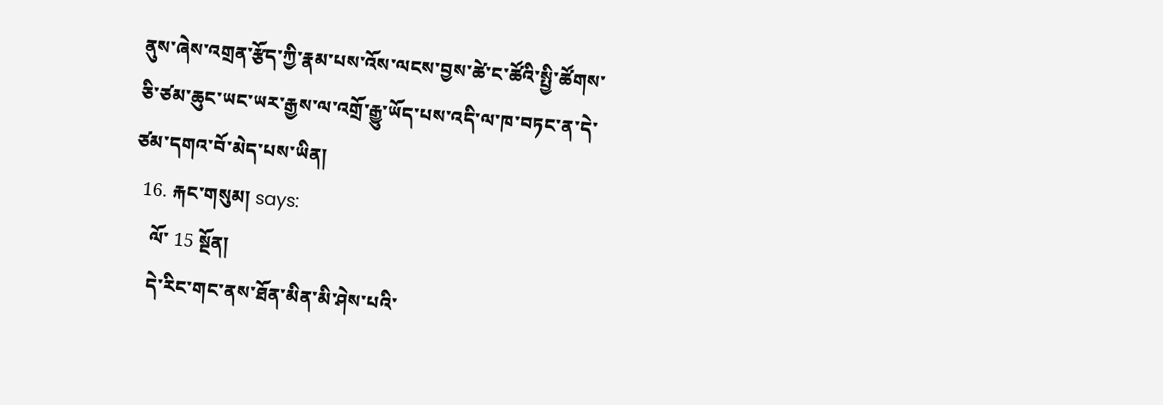ནུས་ཞེས་འགྲན་རྩོད་ཀྱི་རྣམ་པས་འོས་ལངས་བྱས་ཚེ་ང་ཚོའི་སྤྱི་ཚོགས་ཅི་ཙམ་ཆུང་ཡང་ཡར་རྒྱས་ལ་འགྲོ་རྒྱུ་ཡོད་པས་འདི་ལ་ཁ་བཏང་ན་དེ་ཙམ་དགའ་བོ་མེད་པས་ཡིན།
  16. རྐང་གསུམ། says:
    ལོ་ 15 སྔོན།
    དེ་རིང་གང་ནས་ཐོན་མིན་མི་ཤེས་པའི་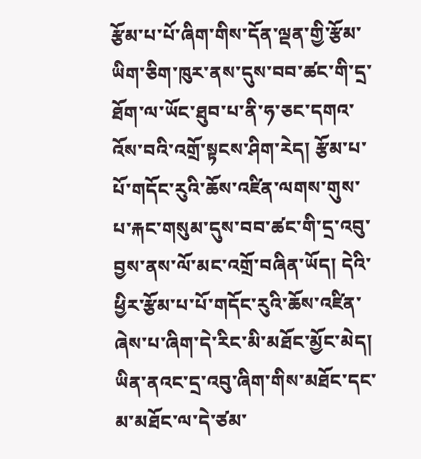རྩོམ་པ་པོ་ཞིག་གིས་དོན་ལྡན་གྱི་རྩོམ་ཡིག་ཅིག་ཁུར་ནས་དུས་བབ་ཚང་གི་དྲ་ཐོག་ལ་ཡོང་ཐུབ་པ་ནི་ཧ་ཅང་དགའ་འོས་བའི་འགྲོ་སྟངས་ཤིག་རེད། རྩོམ་པ་པོ་གདོང་རུའི་ཆོས་འཛིན་ལགས་གུས་པ་རྐང་གསུམ་དུས་བབ་ཚང་གི་དྲ་འབུ་བྱས་ནས་ལོ་མང་འགྲོ་བཞིན་ཡོད། དེའི་ཕྱིར་རྩོམ་པ་པོ་གདོང་རུའི་ཆོས་འཛིན་ཞེས་པ་ཞིག་དེ་རིང་མི་མཐོང་མྱོང་མེད། ཡིན་ནའང་དྲ་འབུ་ཞིག་གིས་མཐོང་དང་མ་མཐོང་ལ་དེ་ཙམ་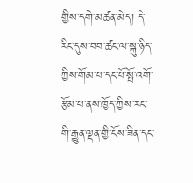གྱིས་དགེ་མཚན་མེད། དེ་རིང་དུས་བབ་ཚང་ལ་སྐུ་ཉིད་ཀྱིས་གོམ་པ་དང་པོ་སྤོ་འགོ་རྩོམ་པ་ནས་ཁྱོད་ཀྱིས་རང་གི་རྒྱུན་ལྡན་གྱི་ངོས་ཟིན་དང་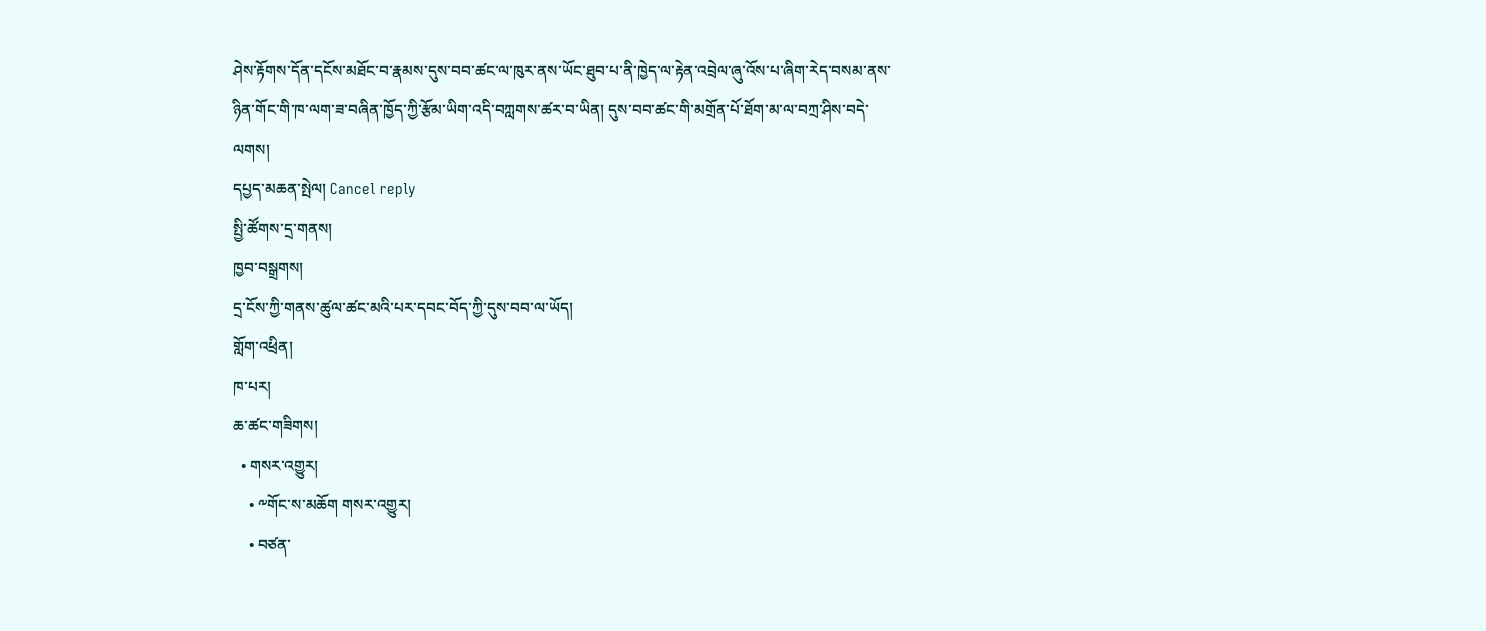ཤེས་རྟོགས་དོན་དངོས་མཐོང་བ་རྣམས་དུས་བབ་ཚང་ལ་ཁུར་ནས་ཡོང་ཐུབ་པ་ནི་ཁྱེད་ལ་རྟེན་འབྲེལ་ཞུ་འོས་པ་ཞིག་རེད་བསམ་ནས་ཉིན་གོང་གི་ཁ་ལག་ཟ་བཞིན་ཁྱོད་ཀྱི་རྩོམ་ཡིག་འདི་བཀླགས་ཚར་བ་ཡིན། དུས་བབ་ཚང་གི་མགྲོན་པོ་ཐོག་མ་ལ་བཀྲ་ཤིས་བདེ་ལགས།
དཔྱད་མཆན་སྤེལ། Cancel reply
སྤྱི་ཚོགས་དྲ་གནས།
ཁྱབ་བསྒྲགས།
དྲ་ངོས་ཀྱི་གནས་ཚུལ་ཚང་མའི་པར་དབང་བོད་ཀྱི་དུས་བབ་ལ་ཡོད།
གློག་འཕྲིན།
ཁ་པར།
ཆ་ཚང་གཟིགས།
  • གསར་འགྱུར།
    • ༸གོང་ས་མཆོག གསར་འགྱུར།
    • བཙན་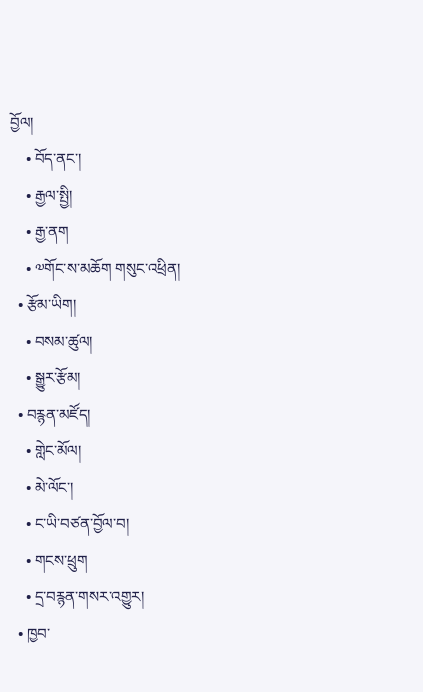བྱོལ།
    • བོད་ནང་།
    • རྒྱལ་སྤྱི།
    • རྒྱ་ནག
    • ༧གོང་ས་མཆོག གསུང་འཕྲིན།
  • རྩོམ་ཡིག།
    • བསམ་ཚུལ།
    • སྒྱུར་རྩོམ།
  • བརྙན་མཛོད།
    • གླེང་མོལ།
    • མེ་ལོང་།
    • ང་ཡི་བཙན་བྱོལ་བ།
    • གངས་ཕྲུག
    • དྲ་བརྙན་གསར་འགྱུར།
  • ཁྱབ་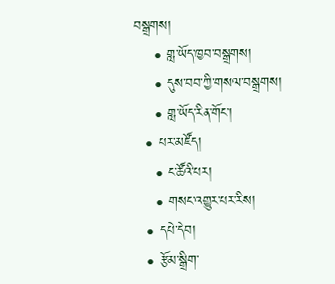བསྒྲགས།
    • གླ་ཡོད་ཁྱབ་བསྒྲགས།
    • དུས་བབ་ཀྱི་གསལ་བསྒྲགས།
    • གླ་ཡོད་རིན་གོང་།
  • པར་མཛོད།
    • ང་ཚོའི་པར།
    • གསང་འགྱུར་པར་རིས།
  • དཔེ་དེབ།
  • རྩོམ་སྒྲིག་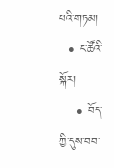པའི་གཏམ།
  • ང་ཚོའི་སྐོར།
    • བོད་ཀྱི་དུས་བབ་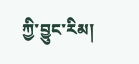ཀྱི་བྱུང་རིམ།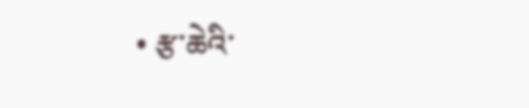• རྩ་ཆེའི་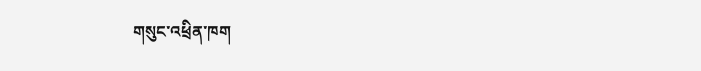གསུང་འཕྲིན་ཁག